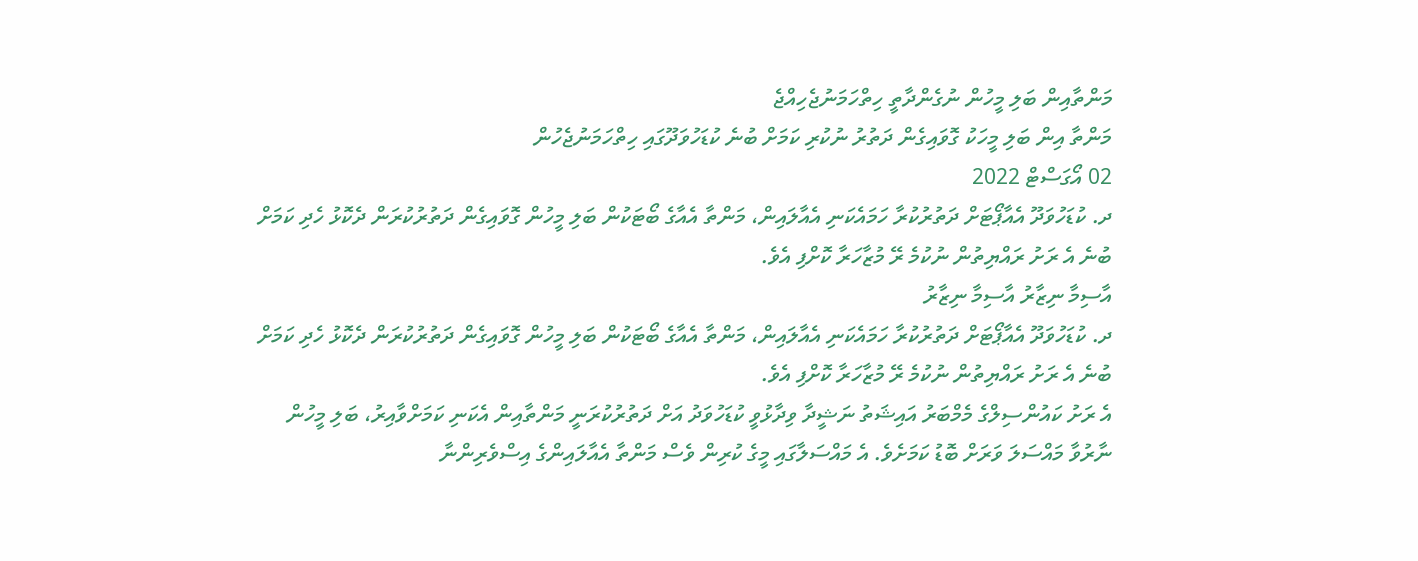މަންތާއިން ބަލި މީހުން ނުގެންދާތީ ހިތްހަމަނުޖެހިއްޖެ
މަންތާ އިން ބަލި މީހަކު ގޮވައިގެން ދަތުރު ނުކުރި ކަމަށް ބުނެ ކުޑަހުވަދޫގައި ހިތްހަމަނުޖެހުން
02 އޯގަސްޓް 2022
ދ. ކުޑަހުވަދޫ އެއާޕޯޓަށް ދަތުރުކުރާ ހަމައެކަނި އެއާލައިން، މަންތާ އެއާގެ ބޯޓަކުން ބަލި މީހުން ގޮވައިގެން ދަތުރުކުރަން ދެކޮޅު ހެދި ކަމަށް ބުނެ އެ ރަށު ރައްޔިތުން ނުކުމެ ރޭ މުޒާހަރާ ކޮށްފި އެވެ.
އާސިމާ ނިޒާރު އާސިމާ ނިޒާރު
ދ. ކުޑަހުވަދޫ އެއާޕޯޓަށް ދަތުރުކުރާ ހަމައެކަނި އެއާލައިން، މަންތާ އެއާގެ ބޯޓަކުން ބަލި މީހުން ގޮވައިގެން ދަތުރުކުރަން ދެކޮޅު ހެދި ކަމަށް ބުނެ އެ ރަށު ރައްޔިތުން ނުކުމެ ރޭ މުޒާހަރާ ކޮށްފި އެވެ.
އެ ރަށު ކައުންސިލްގެ މެމްބަރު އައިޝަތު ނަޝީދާ ވިދާޅުވީ ކުޑަހުވަދު އަށް ދަތުރުކުރަނީ މަންތާއިން އެކަނި ކަމަށްވާއިރު، ބަލި މީހުން ނާރުވާ މައްސަލަ ވަރަށް ބޮޑު ކަމަށެވެ. އެ މައްސަލާގައި މީގެ ކުރިން ވެސް މަންތާ އެއާލައިންގެ އިސްވެރިންނާ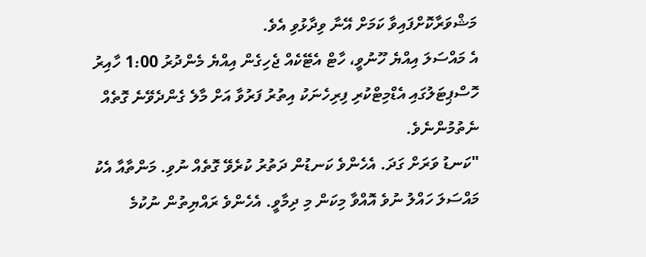މަޝްވަރާކޮށްފައިވާ ކަމަށް އޭނާ ވިދާޅުވި އެވެ.
އެ މައްސަލަ އިއްޔެ ހޫނުވީ، ހާޓް އެޓޭކެއް ޖެހިގެން އިއްޔެ މެންދުރު 1:00 ހާއިރު ހޮސްޕިޓަލުގައި އެޑްމިޓްކުރި ފިރިހެނަކު އިތުރު ފަރުވާ އަށް މާލެ ގެންދެވޭނެ ގޮތެއް ނެތުމުންނެވެ.
"ކަނޑު ވަރަށް ގަދަ. އެހެންވެ ކަނޑުން ދަތުރު ކުރެވޭ ގޮތެއް ނުވި. މަންތާއާ އެކު މައްސަލަ ހައްލު ނުވެ އޮއްވާ މިކަން މި ދިމާވީ. އެހެންވެ ރައްޔިތުން ނުކުމެ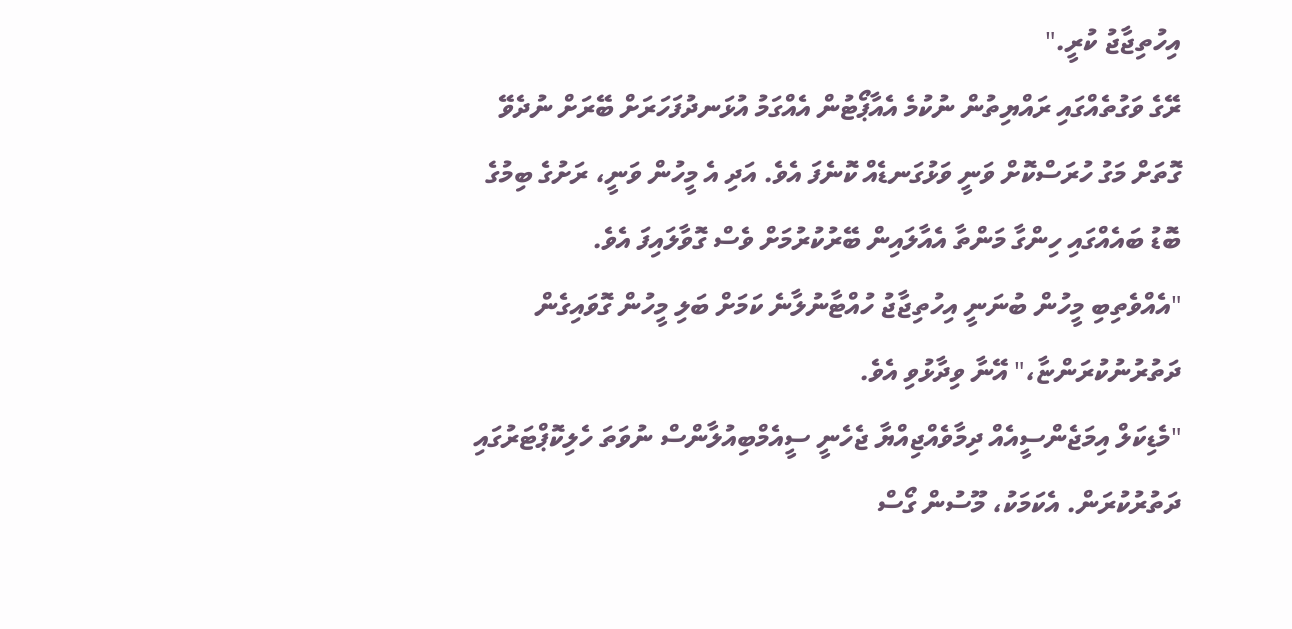އިހުތިޖާޖު ކުރީ."
ރޭގެ ވަގުތެއްގައި ރައްޔިތުން ނުކުމެ އެއާޕޯޓުން އެއްގަމު އުޅަނދުފަހަރަށް ބޭރަށް ނުދެވޭ ގޮތަށް މަގު ހުރަސްކޮށް ވަނީ ވަޅުގަނޑެއް ކޮނެފަ އެވެ. އަދި އެ މީހުން ވަނީ، ރަށުގެ ބިމުގެ ބޮޑު ބައެއްގައި ހިންގާ މަންތާ އެއާލައިން ބޭރުކުރުމަށް ވެސް ގޮވާލައިފަ އެވެ.
"އެއްވެތިބި މީހުން ބުނަނީ އިހުތިޖާޖު ހުއްޓާނުލާނެ ކަމަށް ބަލި މީހުން ގޮވައިގެން ދަތުރުނުކުރަންޏާ،" އޭނާ ވިދާޅުވި އެވެ.
"މެޑިކަލް އިމަޖެންސީއެއް ދިމާވެއްޖިއްޔާ ޖެހެނީ ސީއެމްބިއުލާންސް ނުވަތަ ހެލިކޮޕްޓަރުގައި ދަތުރުކުރަން. އެކަމަކު، މޫސުން ގޯސް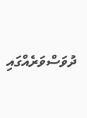ދުވަސްވަރެއްގައި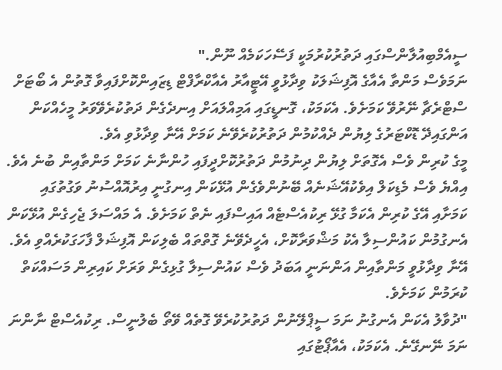ސީއެމްބިއުލާންސްގައި ދަތުރުކުރުމަކީ ފަސޭހަކަމެއް ނޫން."
ނަމަވެސް މަންތާ އެއާގެ އޮފިޝަލަކު ވިދާޅުވީ އޭޓީއާރު އެއާކްރާފްޓް ޑިޒައިންކޮށްފައިވާ ގޮތުން އެ ބޯޓަށް ސްޓްރެޗާ ނޭރުވޭ ކަމަށެވެ. އެކަމަކު، ގޮނޑީގައި އަމިއްލައަށް އިނދެގެން ދަތުކުރެވޭވަރު މީހެއްކަން އަންގައިދޭ ޑޮކްޓަރުގެ ލިޔުން ދެއްކުމުން ދަތުރުކުރެވޭނެ ކަމަށް އޭނާ ވިދާޅުވި އެވެ.
މީގެ ކުރިން ވެސް އެގޮތަށް ލިޔުން ދިނުމުން ދަތުރުކޮށްދީފައި ހުންނާނެ ކަމަށް މަންތާއިން ބުނެ އެވެ.
އިއްޔެ ވެސް މެޑިކަލް އިވެކުއޭޝަނެއް ބޭނުންވެގެން އުޅޭކަން އިނގުނީ އިރުއޮއްސުނު ވަގުތުގައި ކަމަށާއި އޭގެ ކުރިން އެކަމާ ގުޅޭ ރިކުއެސްޓެއް އައިސްފައި ނެތް ކަމަށެވެ. އެ މައްސަލަ ޖެހިގެން އުޅޭކަން އެނގުމުން ކައުންސިލާ އެކު މަޝްވަރާކޮށް، އެހީދެވޭނެ ގޮތްތައް ބެލިކަން އޮފިޝަލް ފާހަގަކުރެއްވި އެވެ.
އޭނާ ވިދާޅުވީ މަންތާއިން އަންނަނީ އަބަދު ވެސް ކައުންސިލާ ގުޅިގެން ވަރަށް ކައިރިން މަސައްކަތް ކުރަމުން ކަމަށެވެ.
"ދުވާލު އެކަން އެނގުނު ނަމަ ސީޕްލޭނުން ދަތުރުކުރެވޭ ގޮތެއް ވޭތޯ ބެލުނީސް. ރިކުއެސްޓް ނާންނަ ނަމަ ނޭނގޭނެ. އެކަމަކު، އެއާޕޯޓުގައި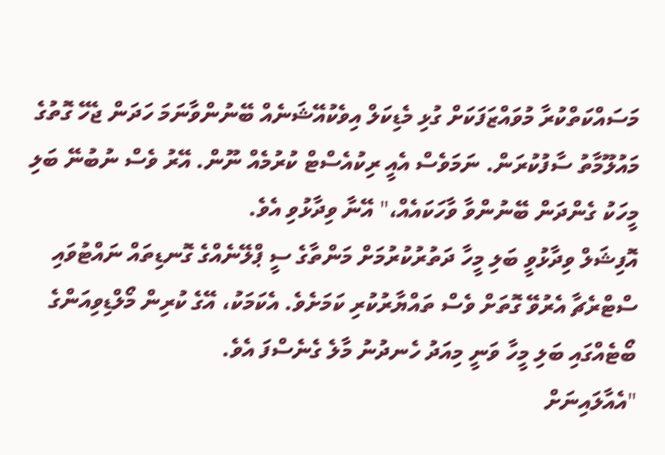މަސައްކަތްކުރާ މުވައްޒަފަކަށް ގުޅި މެޑިކަލް އިވެކުއޭޝަނެއް ބޭނުންވާނަމަ ހަދަން ޖެހޭ ގޮތުގެ މައުލޫމާތު ސާފުކުރަން. ނަމަވެސް އެއީ ރިކުއެސްޓް ކުރުމެއް ނޫން. އޭރު ވެސް ނުބުނޭ ބަލި މީހަކު ގެންދަން ބޭނުންވާ ވާހަކައެއް،" އޭނާ ވިދާޅުވި އެވެ.
އޮފިޝަލް ވިދާޅުވީ ބަލި މީހާ ދަތުރުކުރުމަށް މަންތާގެ ސީ ޕްލޭނެއްގެ ގޮނޑިތައް ނައްޓުވައި ސްޓްރެޗާ އެރުވޭ ގޮތަށް ވެސް ތައްޔާރުކުރި ކަމަށެވެ. އެކަމަކު، އޭގެ ކުރިން މޯލްޑިވިއަންގެ ބޯޓެއްގައި ބަލި މީހާ ވަނީ މިއަދު ހެނދުނު މާލެ ގެނެސްފަ އެވެ.
"އެއާލައިނަށް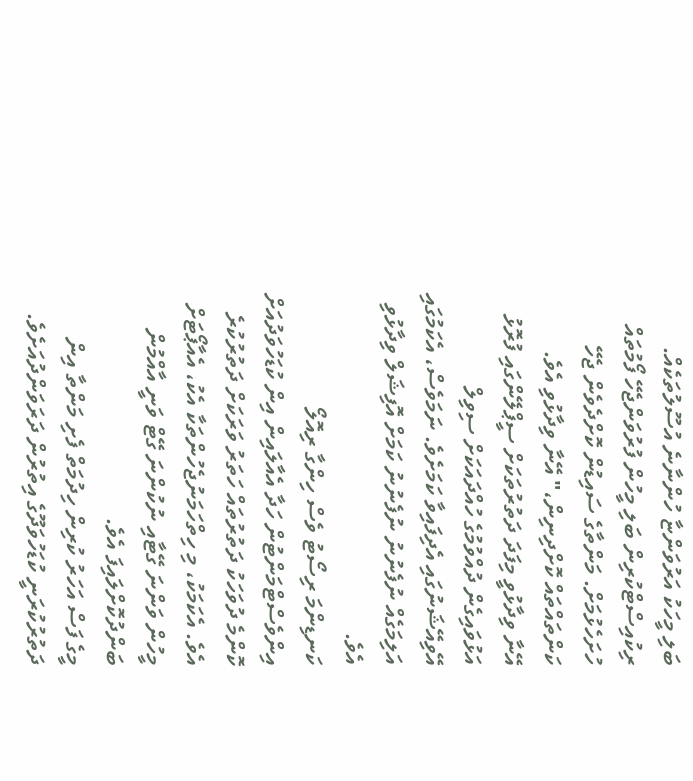ބަލި މީހަކު އަރުވަންޏާ ހުންނާނެ އުސޫލުތަކެއް. ރިކުއިސްޓްކުރިން ބަލި މީހުން ފުރުވަންޖެހޭ ފޯމުތައް ހުށަހެޅުމަށް. މަންތާގެ ސައިޑުން ކޮށްދެވެން ޖެހޭ ކަންތައްތައް ކޮށްދިނިން،" އޭނާ ވިދާޅުވި އެވެ.
އޭނާ ވިދާޅުވީ މިފަދަ ދަތުރުތަކަށް ސީޕްލޭންގައި ފުރޮޅު އަޅުވައިގެން ދުއްވުމުގެ ހުއްދައަކަށް ސިވިލް އޭވިއޭޝަނުގައި އެދިފައިވާ ކަމަށެވެ. ނަމަވެސް، އެކަމުގައި އަލިމަގެއް ނުފެނުނު ނުފެނުނު ކަމަށް އޮފިޝަލް ވިދާޅުވި އެވެ.
ކަނޑިންމަ ރިސޯޓު ވެސް ހިންގާ ރިއޮލޯ އިންވެސްޓްމަންޓުން ހަދާ އެއާލައިން އިން ކުޑަހުވަދުއަށް ކޮންމެ ދުވަހަކު ދަތުރުތައް ހަތަރު ވަރަކަށް ދަތުރުކުރެ އެވެ. އެކަމަކު، މި ހިތްހަމަނުޖެހުންތަކާ އެކު، އެއާޕޯޓަށް މީހުން ވަންނަ ގޭޓާއި ނުކުންނަ ގޭޓް ވަނީ އާއްމުން ބަންދުކޮށްލައިފަ އެވެ.
މީގެ ފަސް އަހަރު ކުރިން ހިދުމަތް ފެށި މަންތާ އިން ދަތުރުކުރަނީ ކުޑަހުވަދޫގެ އިތުރުން ދަރަވަންދުއަށެވެ.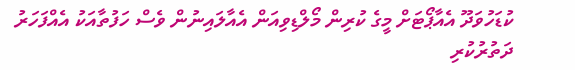ކުޑަހުވަދޫ އެއާޕޯޓަށް މީގެ ކުރިން މޯލްޑިވިއަން އެއާލައިނުން ވެސް ހަފުތާއަކު އެއްފަހަރު ދަތުރުކުރި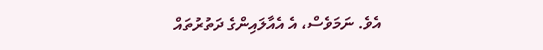އެވެ. ނަމަވެސް، އެ އެއާލައިންގެ ދަތުރުތައް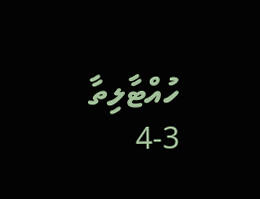ހުއްޓާލިތާ 3-4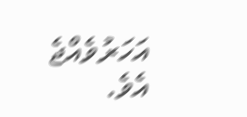އަހަރުވެއްޖެ އެވެ.